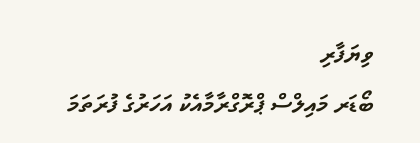ވިޔަފާރި
ބޯޑަރ މައިލްސް ޕްރޮގްރާމާއެކު އަހަރުގެ ފުރަތަމަ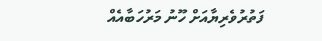ފަތުރުވެރިޔާއަށް ހޫނު މަރުހަބާއެއް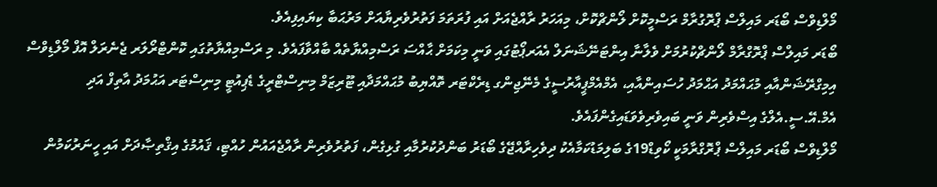މޯލްޑިވްސް ބޯޑަރ މައިލްސް ޕްރޮގުރާމް ރަސްމީކޮށް ލޯންޗްކޮށް، މިއަހަރު ރާއްޖެއަށް އައި ފުރަތަމަ ފަތުރުވެރިޔާއަށް މަރުޙަބާ ކިޔައިފިއެވެ.
ބޯޑަރ މައިލްސް ޕްރޮގްރާމް ލޯންޗްކުރުމަށް ވެލާނާ އިންޓަނޭޝަނަލް އެއަރޕޯޓުގައި ވަނީ މިކަމަށް ޙާއްސަ ރަސްމިއްޔާތެއް ބާއްވާފައެވެ. މި ރަސްމިއްޔާތުގައި ކޮންޓްރޯލަރ ޖެނެރަލް އޮފް މޯލްޑިވްސް އިމިގްރޭޝަންއާއި މުޙައްމަދު އަޙްމަދު ހުސައިންއާއި، އެމްއެމްޕީއާރުސީގެ މެނޭޖިންގ ޑިރެކްޓަރ ތޮއްޔިބު މުޙައްމަދާއި ޓޫރިޒަމް މިނިސްޓްރީގެ ޑެޕިއުޓީ މިނިސްޓަރ އަޙުމަދު އާތިފް އަދި އެމް.އޭ.ސީ.އެލްގެ އިސްވެރިން ވަނީ ބައިވެރިވެވަޑައިގެންފައެވެ.
މޯލްޑިވްސް ބޯޑަރ މައިލްސް ޕްރޮގްރާމަކީ ކޯވިޑް19ގެ ބަލިމަޑުކަމާއެކު ދިވެހިރާއްޖޭގެ ބޯޑަރު ބަންދުކުރުމާއި ގުޅިގެން، ފަތުރުވެރިން ރާއްޖެއައުން ހުއްޓި، ޤައުމުގެ އިޤްތިޞާދަށް އައި ހީނަރުކަމުން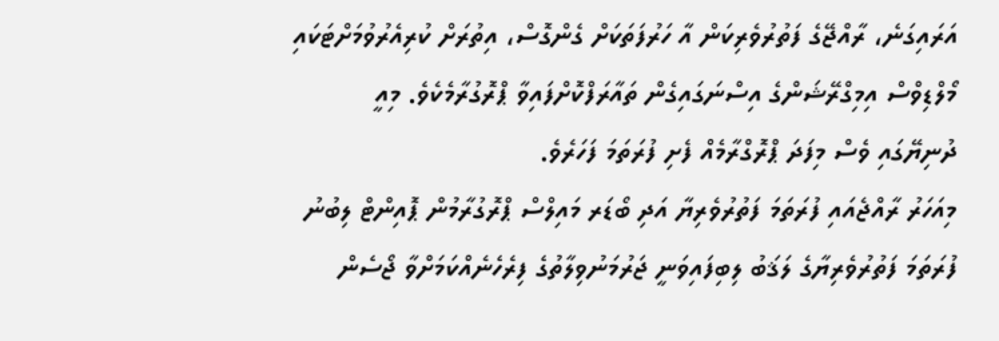އަރައިގަނެ، ރާއްޖޭގެ ފަތުރުވެރިކަން އާ ހަރުފަތަކަށް ގެންގޮސް، އިތުރަށް ކުރިއެރުވުމަށްޓަކައި މޯލްޑިވްސް އިމިގްރޭޝަންގެ އިސްނަގައިގެން ތައާރަފްކޮށްފައިވާ ޕްރޮގުރާމެކެވެ. މިއީ ދުނިޔޭގައި ވެސް މިފަދަ ޕްރޮގްރާމެއް ފެށި ފުރަތަމަ ފަހަރެވެ.
މިއަހަރު ރާއްޖެއައި ފުރަތަމަ ފަތުރުވެރިޔާ އަދި ބޯޑަރ މައިލްސް ޕްރޮގުރާމުން ޕޮއިންޓް ލިބުނު ފުރަތަމަ ފަތުރުވެރިޔާގެ ލަޤަބު ލިބިފައިވަނީ ޖަރުމަނުވިލާތުގެ ފިރެހެނެއްކަމަށްވާ ޖޯސެން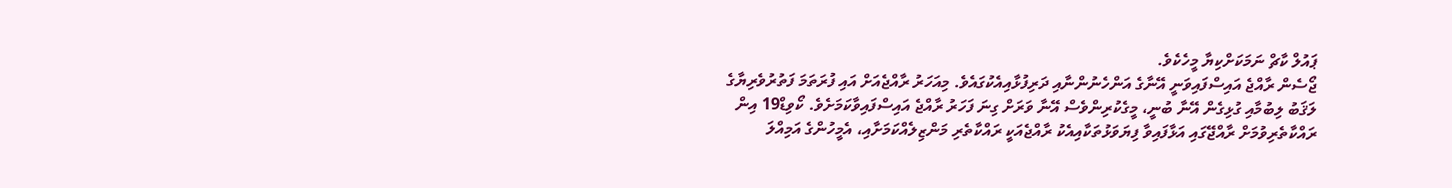ޕައުލް ކާޗް ނަމަކަށްކިޔާ މީހެކެވެ.
ޖޯސެން ރާއްޖެ އައިސްފައިވަނީ އޭނާގެ އަންހެނުންނާއި ދަރިފުޅާއިއެކުގައެވެ. މިއަހަރު ރާއްޖެއަށް އައި ފުރަތަމަ ފަތުރުވެރިޔާގެ ލަޤަބު ލިބުމާއި ގުޅިގެން އޭނާ ބުނީ، މީގެކުރިންވެސް އޭނާ ވަރަށް ގިނަ ފަހަރު ރާއްޖެ އައިސްފައިވާކަމަށެވެ. ކޯވިޑް19 އިން ރައްކާތެރިވުމަށް ރާއްޖޭގައި އަޅާފައިވާ ފިޔަވަޅުތަކާއިއެކު ރާއްޖެއަކީ ރައްކާތެރި މަންޒިލެއްކަމަށާއި، އެމީހުންގެ އަމިއްލަ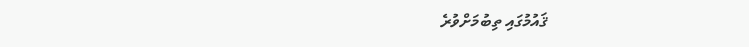ޤައުމުގައި ތިބުމަށްވުރެ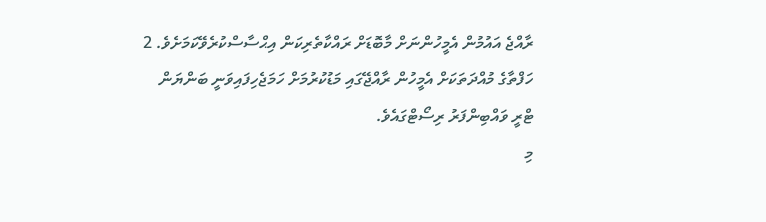ރާއްޖެ އައުމުން އެމީހުންނަށް މާބޮޑަށް ރައްކާތެރިކަން އިޙްސާސްކުރެވޭކަމަށެވެ. 2 ހަފްތާގެ މުއްދަތަކަށް އެމީހުން ރާއްޖޭގައި މަޑުކުރުމަށް ހަމަޖެހިފައިވަނީ ބަންޔަން ޓްރީ ވައްބިންފަރު ރިސޯޓްގައެވެ.
މި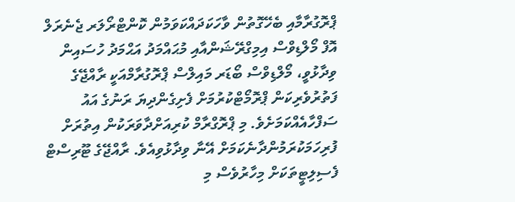ޕްރޮގުރާމާއި ބެހޭގޮތުން ވާހަކަދައްކަވަމުން ކޮންޓްރޯލަރ ޖެނެރަލް އޮފް މޯލްޑިވްސް އިމިގްރޭޝަންއާއި މުޙައްމަދު އަޙްމަދު ހުސައިން ވިދާޅުވީ، މޯލްޑިވްސް ބޯޑަރ މައިލްސް ޕްރޮގުރާމްއަކީ ރާއްޖޭގެ ފަތުރުވެރިކަން ޕްރޮމޯޓްކުރުމަށް ފެށިގެންދިޔަ ރަނުގެ އައު ސަފްހާއެއްކަމަށެވެ. މި ޕްރޮގްރާމް ކުރިއަށްދާވަރަކުން އިތުރަށް ފުރިހަމަކުރަމުންދާނެކަމަށް އޭނާ ވިދާޅުވިއެވެ. ރާއްޖޭގެ ޓޫރިސްޓް ފެސިލިޓީތަކަށް މިހާރުވެސް މި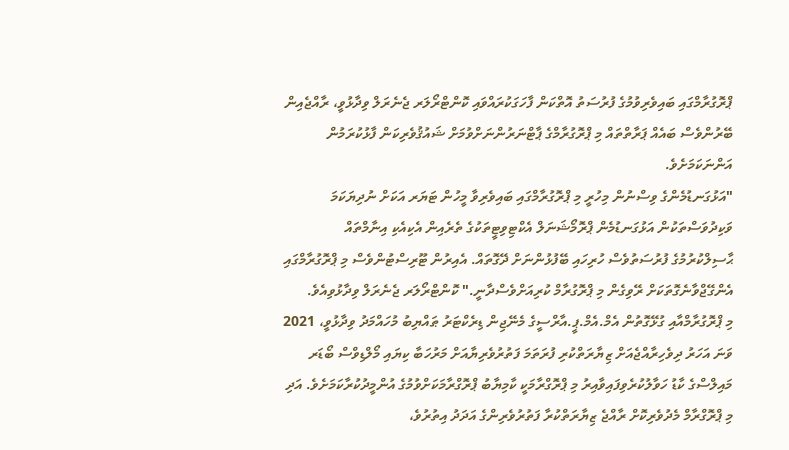ޕްރޮގުރާމްގައި ބައިވެރިވުމުގެ ފުރުސަތު އޮތްކަން ފާހަގަކުރައްވައި ކޮންޓްރޯލަރ ޖެނެރަލް ވިދާޅުވީ، ރާއްޖެއިން ބޭރުންވެސް ބައެއް ޕަރާތްތައް މި ޕްރޮގުރާމްގެ ޕާޓްނަރުންނަށްވުމަށް ޝައުޤުވެރިކަން ފާޅުކުރަމުން އަންނަކަމަށެވެ.
"އަޅުގަނޑުމެންގެ ވިސްނުން މިހުރީ މި ޕްރޮގުރާމްގައި ބައިވެރިވާ މީހުން ޓަޔަރ އަކަށް ނުދިޔަކަމަ ވަކިދުވަސްތަކުން އަޅުގަނޑުމެން ޕްރޮމޯޝަނަލް އެކްޓިވިޓީތަކުގެ ތެރެއިން އެކިއެކި އިނާމްތައް ޙާސިލްކުރުމުގެ ފުރުސަތުވެސް ހުރިހައި ބޭފުޅުންނަށް ދޭގޮތައް. އެއިރުން ޓޫރިސްޓުންވެސް މި ޕްރޮގުރާމްގައި އެންގޭޖްވާނެގޮތަކަށް ރޭވިގެން މި ޕްރޮގުރާމް ކުރިއަށްވެސްދާނީ." ކޮންޓްރޯލަރ ޖެނެރަލް ވިދާޅުވިއެވެ.
މި ޕްރޮގުރާމްއާއި ގުޅޭގޮތުން އެމް.އެމް.ޕީ.އާރްސީގެ މެނޭޖިން ޑިރެކްޓަރު ޠައްޔިބު މުހައްމަދު ވިދާޅުވީ، 2021 ވަނަ އަހަރު ދިވެހިރާއްޖެއަށް ޒިޔާރަތްކުރި ފުރަތަމަ ފަތުރުވެރިޔާއަށް މަރުހަބާ ކިޔައި މޯލްޑިވްސް ބޯޑަރ މައިލްސްގެ ކާޑު ހަވާލުކުރެވިފައިވާއިރު މި ޕްރޮގްރާމަކީ ކާމިޔާބު ޕްރޮގްރާމަކަށްވުމުގެ އުންމީދުކުރާކަމަށެވެ. އަދި މި ޕްރޮގްރާމް މެދުވެރިކޮށް ރާއްޖެ ޒިޔާރަތްކުރާ ފަތުރުވެރިންގެ އަދަދު އިތުރުވެ،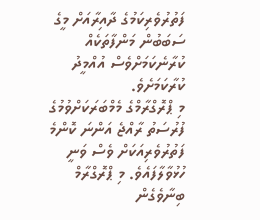ފަތުރުވެރިކަމުގެ ދާއިރާއަށް މީގެ ސަބަބުން މަންފާތަކެއް ކުރާނެކަމަށްވެސް އުއްމީދު ކުރާކަމަށެވެ.
މި ޕްރޮގްރާމްގެ މެމްބަރަކަށްވުމުގެ ފުރުސަތު ރާއްޖެ އަންނަ ކޮންމެ ފަތުރުވެރިއަކަށް ވެސް ވަނީ ހުޅުވާލާފައެވެ. މި ޕްރޮގްރާމް ބިނާވެގެން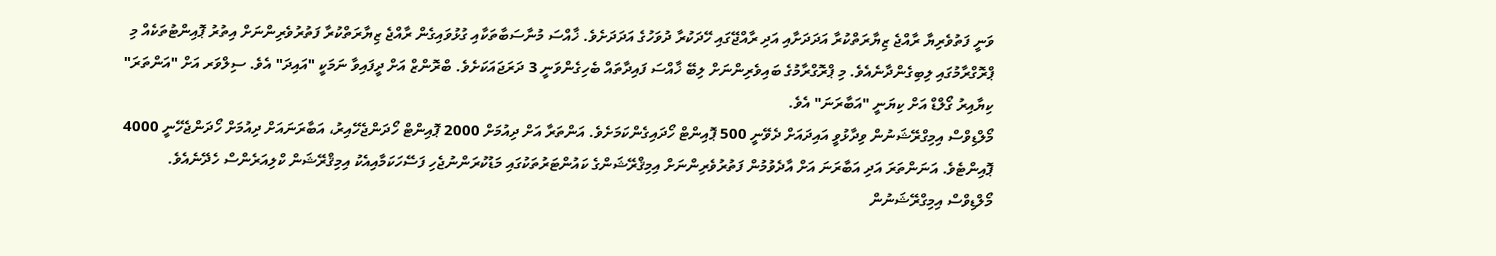ވަނީ ފަތުވެރިޔާ ރާއްޖެ ޒިޔާރަތްކުރާ އަދަދަށާއި އަދި ރާއްޖޭގައި ހޭދަކުރާ ދުވަހުގެ އަދަދަށެވެ. ޚާއްސަ މުނާސަބާތަކާއި ގުޅުވައިގެން ރާއްޖެ ޒިޔާރަތްކުރާ ފަތުރުވެރިންނަށް އިތުރު ޕޮއިންޓުތަކެއް މި ޕްރޮގްރާމުގައި ލިބިގެންދާނެއެވެ. މި ޕްރޮގްރާމުގެ ބައިވެރިންނަށް ލިބޭ ޚާއްސަ ފައިދާތައް ބެހިގެންވަނީ 3 ދަރަޖައަކަށެވެ. ބްރޮންޒް އަށް ދީފައިވާ ނަމަކީ "އައިދަ" އެވެ. ސިލްވަރ އަށް "އަންތަރަ" ކިޔާއިރު ގޯލްޑް އަށް ކިޔަނީ "އަބާރަނަ" އެވެ.
މޯލްޑިވްސް އިމިގްރޭޝަނުން ވިދާޅުވީ އައިދައަށް ދެވޭނީ 500 ޕޮއިންޓް ހޯދައިގެންކަމަށެވެ. އަންތަރާ އަށް ދިއުމަށް 2000 ޕޮއިންޓް ހޯދަންޖެހޭއިރު، އަބާރަނައަށް ދިއުމަށް ހޯދަންޖެހޭނީ 4000 ޕޮއިންޓެވެ. އަނަންތަރަ އަދި އަބާރަނަ އަށް އާދެވުމުން ފަތުރުވެރިންނަށް އިމިޤްރޭޝަންގެ ކައުންޓަރުތަކުގައި މަޑުކުރަންނުޖެހި ފަސޭހަކަމާއިއެކު އިމިޤްރޭޝަން ކްލިއަރެންސް ހެދޭނެއެވެ.
މޯލްޑިވްސް އިމިގްރޭޝަނުން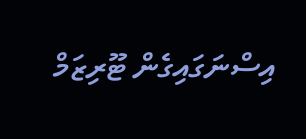އިސްނަގައިގެން ޓޫރިޒަމް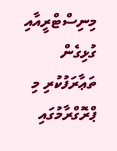މިނިސްޓްރީއާއި ގުޅިގެން ތަޢާރަފުކުރި މި ޕްރޮގްރާމުގައި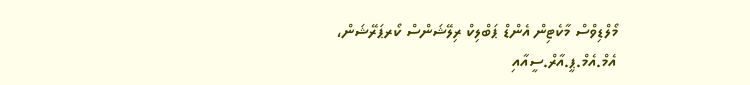މޯލްޑިވްސް މާކެޓިން އެންޑް ޕަބްލިކް ރިލޭޝަންސް ކޯރޕަރޭޝަން، އެމް.އެމް.ޕީ.އާރް.ސީއާއި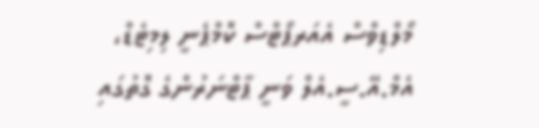މޯލްޑިވްސް އެއަރޕޯޓްސް ކޮމްޕެނީ ލިމިޓެޑް، އެމް.އޭ.ސީ.އެލް ވަނީ ޕާޓްނަރުންގެ ގޮތުގައި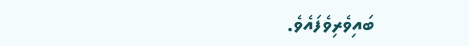ބައިވެރިވެފައެވެ.